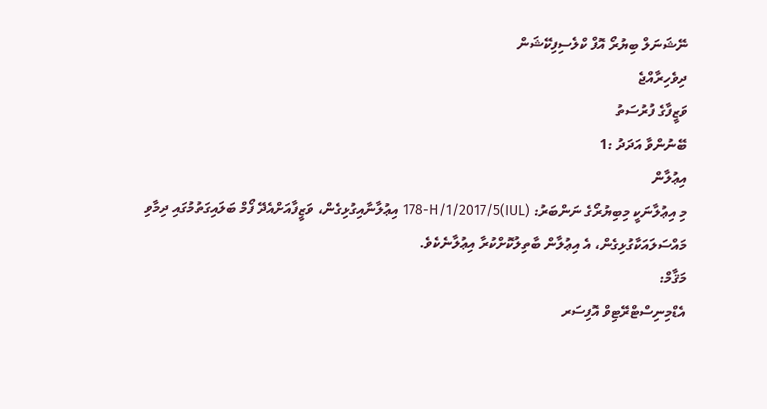ނޭޝަނަލް ބިޔުރޯ އޮފް ކްލެސިފިކޭޝަން
ދިވެހިރާއްޖެ
ވަޒީފާގެ ފުރުސަތު
ބޭނުންވާ އަދަދު :1
އިޢުލާން
މި އިޢުލާނަކީ މިބިޔުރޯގެ ނަންބަރު: (IUL)178-H/1/2017/5 އިޢުލާނާއިގުޅިގެން، ވަޒީފާއަށްއެދޭ ފޯމް ބަލައިގަތުމުގައި ދިމާވި މައްސަލައަކާގުޅިގެން، އެ އިޢުލާން ބާތިލުކޮށްކުރާ އިޢުލާނެކެވެ.
މަޤާމް:
އެޑްމިނިސްޓްރޭޓިވް އޮފިސަރ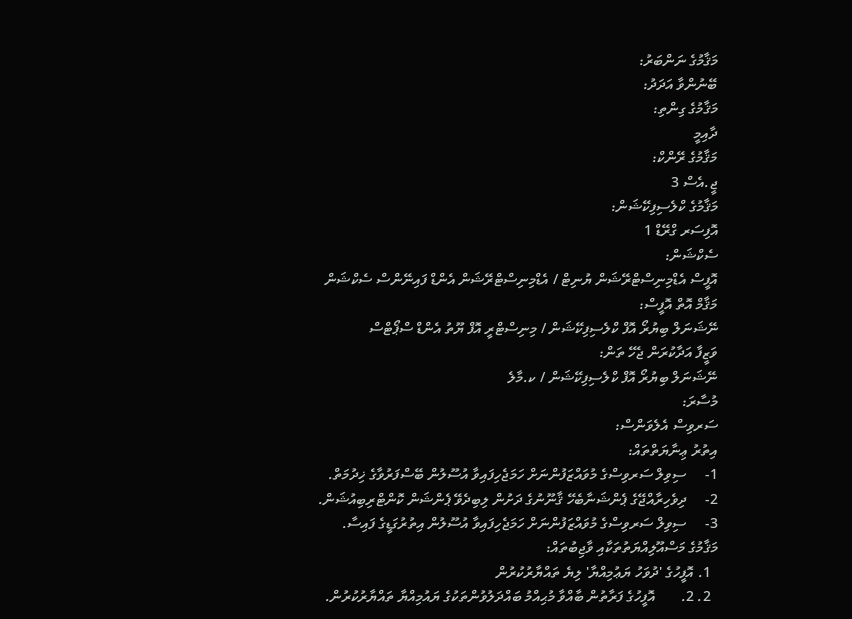މަޤާމުގެ ނަންބަރު:
ބޭނުންވާ އަދަދު:
މަޤާމުގެ ގިންތި:
ދާއިމީ
މަޤާމުގެ ރޭންކް:
ޖީ.އެސް 3
މަޤާމުގެ ކްލެސިފިކޭޝަން:
އޮފިސަރ ގްރޭޑް 1
ސެކްޝަން:
އޮފީސް އެޑްމިނިސްޓްރޭޝަން ޔުނިޓް / އެޑްމިނިސްޓްރޭޝަން އެންޑް ފައިނޭންސް ސެކްޝަން
މަޤާމް އޮތް އޮފީސް:
ނޭޝަނަލް ބިޔުރޯ އޮފް ކްލެސިފިކޭޝަން / މިނިސްޓްރީ އޮފް ޔޫތު އެންޑް ސްޕޯޓްސް
ވަޒީފާ އަދާކުރަން ޖެހޭ ތަން:
ނޭޝަނަލް ބިޔުރޯ އޮފް ކްލެސިފިކޭޝަން / ކ.މާލެ
މުސާރަ:
ސަރވިސް އެލެވަންސް:
އިތުރު ޢިނާޔަތްތައް:
1-     ސިވިލް ސަރވިސްގެ މުވައްޒަފުންނަށް ހަމަޖެހިފައިވާ އުސޫލުން ބޭސްފަރުވާގެ ޚިދުމަތް.
2-     ދިވެހިރާއްޖޭގެ ޕެންޝަނާބެހޭ ޤާނޫނުގެ ދަށުން ލިބިދެވޭ ޕެންޝަން ކޮންޓްރިބިއުޝަން.
3-     ސިވިލް ސަރވިސްގެ މުވައްޒަފުންނަށް ހަމަޖެހިފައިވާ އުސޫލުން އިތުރުގަޑީގެ ފައިސާ.
މަޤާމުގެ މަސްއޫލިއްޔަތުތަކާއި ވާޖިބުތައް:
  1. އޮފީހުގެ 'ދުވަހު ޔަޢުމިއްޔާ' ލިޔެ ތައްޔާރުކުރުން
  2. 2.       އޮފީހުގެ ފަރާތުން ބާއްވާ މުޙިއްމު ބައްދަލުވުންތަކުގެ ޔައުމިއްޔާ ތައްޔާރުކުރުން.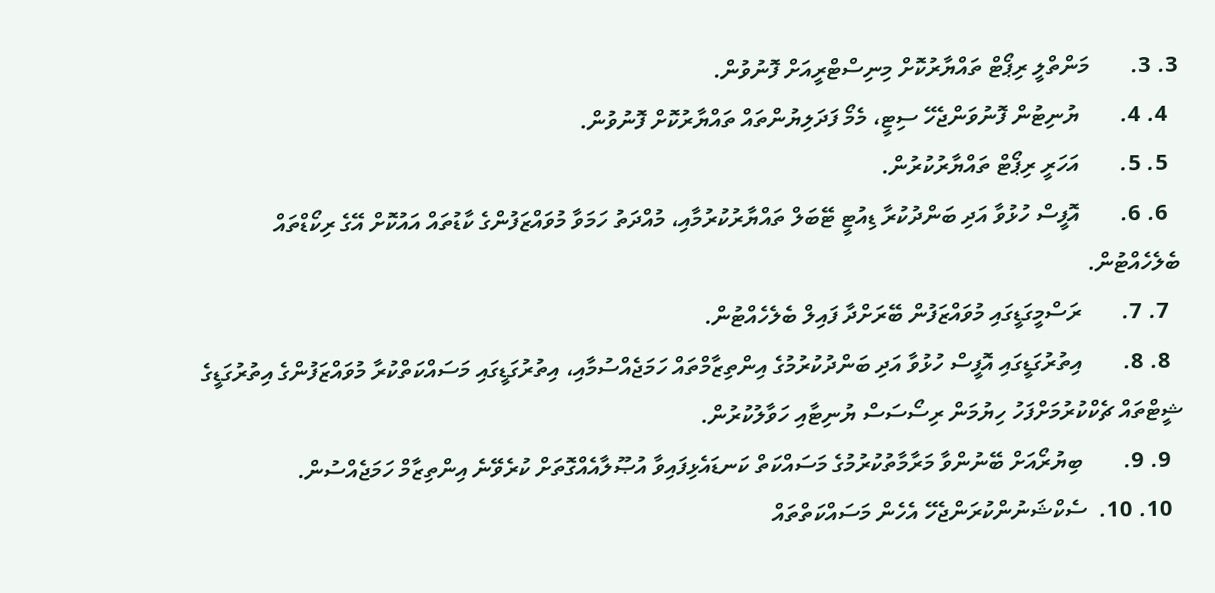3. 3.       މަންތްލީ ރިޕޯޓް ތައްޔާރުކޮށް މިނިސްޓްރީއަށް ފޮނުވުން.
  4. 4.       ޔުނިޓުން ފޮނުވަންޖެހޭ ސިޓީ، މެމޯ ފަދަލިޔުންތައް ތައްޔާރުކޮށް ފޮނުވުން.
  5. 5.       އަހަރީ ރިޕޯޓް ތައްޔާރުކުރުން.
  6. 6.       އޮފީސް ހުޅުވާ އަދި ބަންދުކުރާ ޑިއުޓީ ޓޭބަލް ތައްޔާރުކުރުމާއި، މުއްދަތު ހަމަވާ މުވައްޒަފުންގެ ކާޑުތައް އައުކޮށް އޭގެ ރިކޯޑްތައް ބެލެހެއްޓުން.
  7. 7.       ރަސްމީގަޑީގައި މުވައްޒަފުން ބޭރަށްދާ ފައިލް ބެލެހެއްޓުން.
  8. 8.       އިތުރުގަޑީގައި އޮފީސް ހުޅުވާ އަދި ބަންދުކުރުމުގެ އިންތިޒާމްތައް ހަމަޖެއްސުމާއި، އިތުރުގަޑީގައި މަސައްކަތްކުރާ މުވައްޒަފުންގެ އިތުރުގަޑީގެ ޝީޓްތައް ޗެކްކުރުމަށްފަހު ހިޔުމަން ރިސޯސަސް ޔުނިޓާއި ހަވާލުކުރުން.
  9. 9.       ބިޔުރޯއަށް ބޭނުންވާ މަރާމާތުކުރުމުގެ މަސައްކަތް ކަނޑައެޅިފައިވާ އުޞޫލާއެއްގޮތަށް ކުރެވޭނެ އިންތިޒާމް ހަމަޖެއްސުން.
  10. 10.  ސެކްޝަނުންކުރަންޖެހޭ އެހެން މަސައްކަތްތައް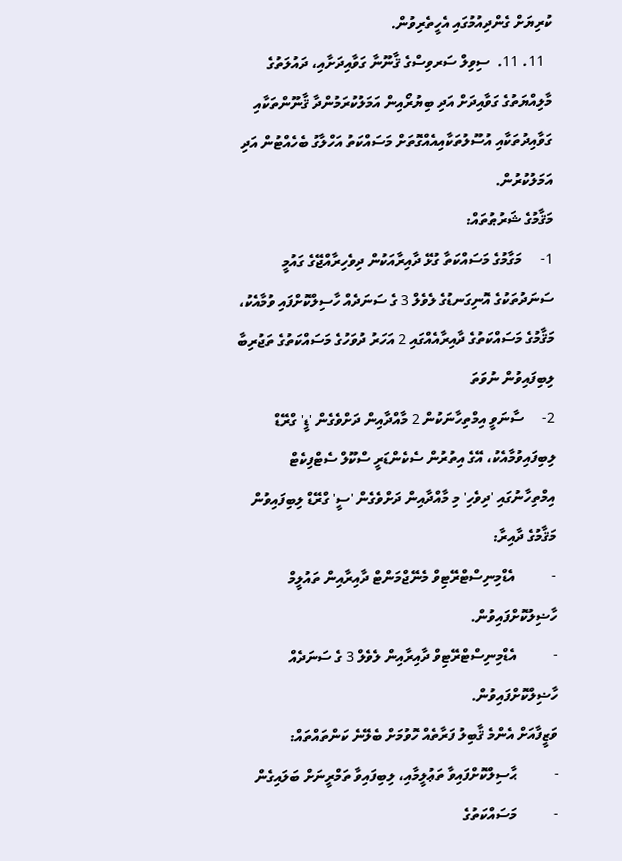ކުރިޔަށް ގެންދިއުމުގައި އެހީތެރިވުން.
  11. 11.  ސިވިލް ސަރވިސްގެ ޤާނޫނާ ގަވާއިދަށާއި، ދައުލަތުގެ މާލިއްޔަތުގެ ގަވާއިދަށް އަދި ބިޔުރޯއިން އަމަލުކުރަމުންދާ ޤާނޫންތަކާއި ގަވާއިދުތަކާއި އުސޫލުތަކާއިއެއްގޮތަށް މަސައްކަތު އަހްލާގު ބެހެއްޓުން އަދި އަމަލުކުރުން.
މަޤާމުގެ ޝަރުޠުތައް:
1-     މަގާމުގެ މަސައްކަތާ ގުޅޭ ދާއިރާއަކުން ދިވެހިރާއްޖޭގެ ގައުމީ ސަނަދުތަކުގެ އޮނިގަނޑުގެ ލެވެލް 3 ގެ ސަނަދެއް ހާސިލްކޮށްފައި ވުމާއެކު، މަޤާމުގެ މަސައްކަތުގެ ދާއިރާއެއްގައި 2 އަހަރު ދުވަހުގެ މަސައްކަތުގެ ތަޖުރިބާ ލިބިފައިވުން ނުވަތަ
2-     ސާނަވީ އިމްތިހާނަކުން 2 މާއްދާއިން ދަށްވެގެން 'ޑީ' ގްރޭޑް ލިބިފައިވުމާއެކު، އޭގެ އިތުރުން ސެކެންޑަރީ ސްކޫލް ސެޓްފިކެޓް އިމްތިހާނުގައި 'ދިވެހި' މި މާއްދާއިން ދަށްވެގެން 'ސީ' ގްރޭޑް ލިބިފައިވުން
މަޤާމުގެ ދާއިރާ:
-          އެޑްމިނިސްޓްރޭޓިވް މެނޭޖްމަންޓް ދާއިރާއިން ތައުލީމް ހާޟިލުކޮށްފައިވުން.
-          އެޑްމިނިސްޓްރޭޓިވް ދާއިރާއިން ލެވެލް 3 ގެ ސަނަދެއް ހާޟިލްކޮށްފައިވުން.
ވަޒީފާއަށް އެންމެ ޤާބިލު ފަރާތެއް ހޮވުމަށް ބެލޭނެ ކަންތައްތައް:
-          ޙާސިލްކޮށްފައިވާ ތަޢުލީމާއި، ލިބިފައިވާ ތަމްރީނަށް ބަލައިގެން
-          މަސައްކަތުގެ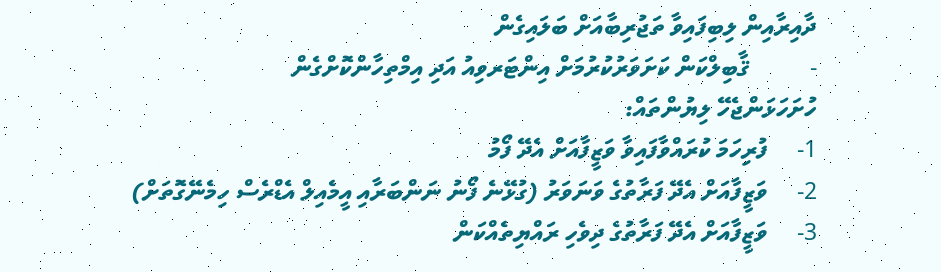ދާއިރާއިން ލިބިފައިވާ ތަޖުރިބާއަށް ބަލައިގެން
-          ޤާބިލްކަން ކަށަވަރުކުރުމަށް އިންޓަރވިއު އަދި އިމްތިހާންކޮށްގެން
ހުށަހަޅަންޖެހޭ ލިޔުންތައް:
1-     ފުރިހަމަ ކުރައްވާފައިވާ ވަޒީފާއަށް އެދޭ ފޯމު
2-     ވަޒީފާއަށް އެދޭ ފަރާތުގެ ވަނަވަރު (ގުޅޭނެ ފޯނު ނަންބަރާއި އީމެއިލް އެޑްރެސް ހިމެނޭގޮތަށް)
3-     ވަޒީފާއަށް އެދޭ ފަރާތުގެ ދިވެހި ރައްޔިތެއްކަން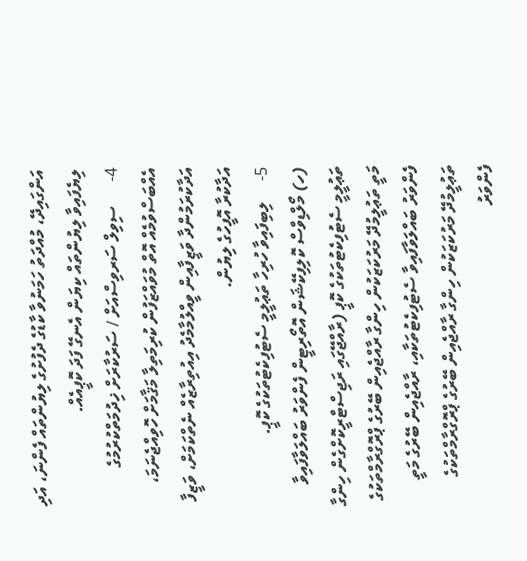އަންގައިދޭ، މުއްދަތު ހަމަނުވާ ކާޑުގެ ދެފުށުގެ ލިޔުންތައް ފެންނަ، އަދި ލިޔެފައިވާ ލިޔުންތައް ކިޔަން އެނގޭ ފަދަ ކޮޕީއެއް.
4-      ސިވިލް ސަރވިސްއަށް / ސަރުކާރަށް ޚިދުމަތްކުރުމުގެ އެއްބަސްވުމެއް އޮތް މުވައްޒަފުން ކުރިމަތިލާ މަޤާމަށް ހޮވިއްޖެނަމަ، އަދާކުރަމުންދާ ވަޒީފާއިން ވީއްލުމާމެދު އިއުތިރާޒެއް ނެތްކަމަށް، ވަޒީފާ އަދާކުރާ އޮފީހުގެ ލިޔުން.
5-     ލިބިފައިވާ ހުރިހާ ތަޢުލީމީ ސެޓުފިކެޓުތަކުގެ ކޮޕީ.
(ހ) މޯލްޑިވްސް ކޮލިފިކޭޝަން އޮތޯރިޓީން ފެންވަރު ބައްލަވާފައިވާ ތަޢުލީމީ ސެޓުފިކެޓުތަކުގެ ކޮޕީ (ރާއްޖޭގައި ރަޖިސްޓްރީކޮށްގެން ހިންގާ މަތީ ތަޢުލީމުދޭ މަރުކަޒަކުން ހިންގާ ރާއްޖެއިން ބޭރުގެ ޕްރޮގްރާމްތަކުގެ ފެންވަރު ބައްލަވާފައިވާ ސެޓުފިކެޓުތަކާއި، ރާއްޖެއިން ބޭރުގެ މަތީ ތަޢުލީމުދޭ މަރުކަޒަކުން ހިންގާ ރާއްޖެއިން ބޭރުގެ ޕްރޮގްރާމްތަކުގެ ފެންވަރު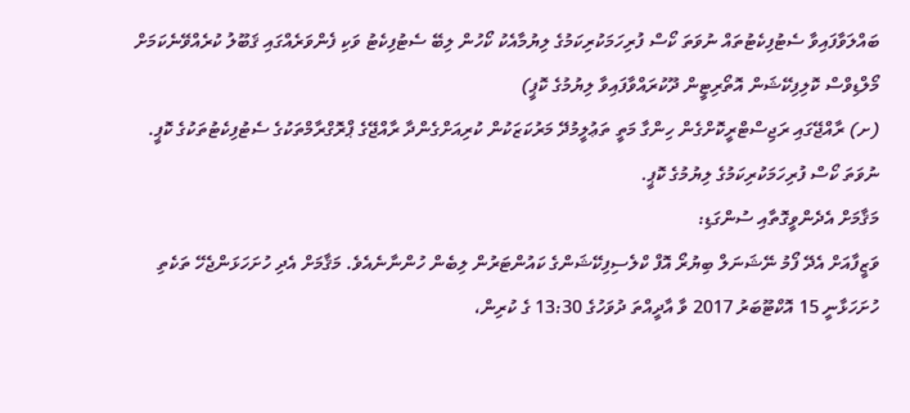ބައްލަވާފައިވާ ސެޓުފިކެޓުތައް ނުވަތަ ކޯސް ފުރިހަމަކުރިކަމުގެ ލިޔުމާއެކު ކޯހުން ލިބޭ ސެޓުފިކެޓު ވަކި ފެންވަރެއްގައި ޤަބޫލު ކުރެއްވޭނެކަމަށް މޯލްޑިވްސް ކޮލިފިކޭޝަން އޮތޯރިޓީން ދޫކުރައްވާފައިވާ ލިޔުމުގެ ކޮޕީ)
(ށ) ރާއްޖޭގައި ރަޖިސްޓްރީކޮށްގެން ހިންގާ މަތީ ތަޢުލީމުދޭ މަރުކަޒަކުން ކުރިއަށްގެންދާ ރާއްޖޭގެ ޕްރޮގްރާމްތަކުގެ ސެޓުފިކެޓުތަކުގެ ކޮޕީ.  ނުވަތަ ކޯސް ފުރިހަމަކުރިކަމުގެ ލިޔުމުގެ ކޮޕީ.
މަޤާމަށް އެދެންވީގޮތާއި ސުންގަޑި:
ވަޒީފާއަށް އެދޭ ފޯމު ނޭޝަނަލް ބިޔުރޯ އޮފް ކްލެސިފިކޭޝަންގެ ކައުންޓަރުން ލިބެން ހުންނާނެއެވެ. މަޤާމަށް އެދި ހުށަހަޅަންޖެހޭ ތަކެތި ހުށަހަޅާނީ 15 އޮކްޓޫބަރު 2017 ވާ އާދީއްތަ ދުވަހުގެ 13:30 ގެ ކުރިން،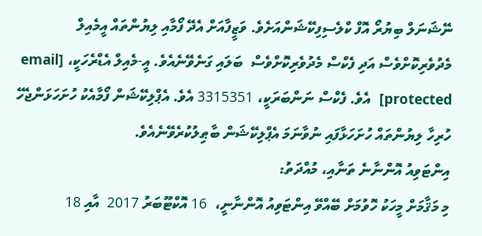ނޭޝަނަލް ބިޔުރޯ އޮފް ކްލެސިފިކޭޝަންއަށެވެ. ވަޒީފާއަށް އެދޭ ފޯމާއި ލިޔުންތައް އީމެއިލް މެދުވެރިކޮށްވެސް އަދި ފެކްސް މެދުވެރިކޮށްވެސް  ބަލައި ގަނެވޭނެއެވެ. އީ-މެއިލް އެޑްރެހަކީ، [email protected]  އެވެ. ފެކްސް ނަންބަރަކީ، 3315351 އެވެ. އެޕްލިކޭޝަން ފޯމާއެކު ހުށަހަޅަންޖެހޭ ހުރިހާ ލިޔުންތައް ހުށަހަޅާފައި ނުވާނަމަ އެޕްލިކޭޝަން ބާޠިލުކުރެވޭނެއެވެ.
އިންޓަވިއު އޮންނާނެ ތަނާއި، މުއްދަތު:
މި މަޤާމަށް މީހަކު ހޮވުމަށް ބޭއްވޭ އިންޓަވިއު އޮންނާނީ،  16 އޮކްޓޫބަރު 2017  އާއި 18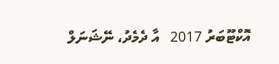އޮކްޓޫބަރު 2017   އާ ދެމެދު، ނޭޝަނަލް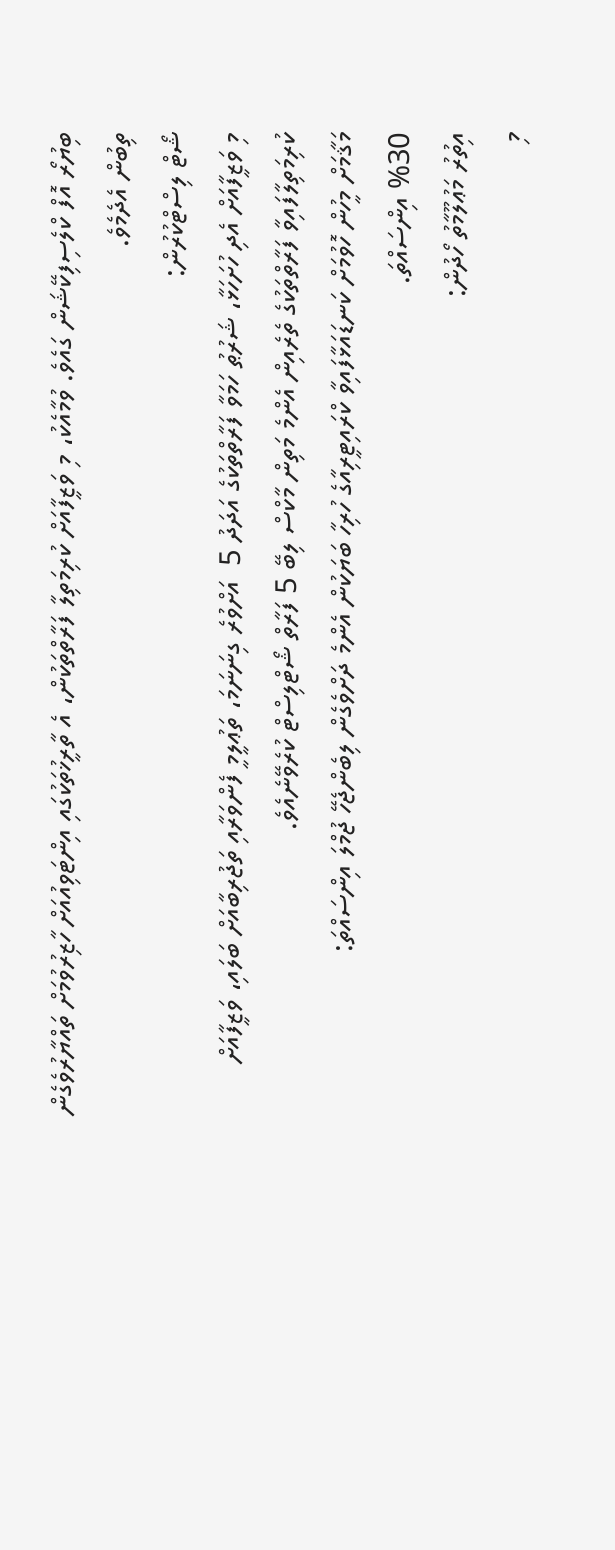ބިޔުރޯ އޮފް ކްލެސިފިކޭޝަން ގައެވެ. ވުމާއެކު، މި ވަޒީފާއަށް ކުރިމަތިލާ ފަރާތްތަކުން، އެ ތާރީޚުތަކުގައި އިންޓަވިއުއަށް ހާޒިރުވުމަށް ތައްޔާރުވެގެން ތިބުން އެދެމެވެ.
ޝޯޓް ލިސްޓްކުރުން:
މި ވަޒީފާއަށް އެދި ހުށަހަޅާ، ޝަރުޠު ހަމަވާ ފަރާތްތަކުގެ އަދަދު 5  އަށްވުރެ ގިނަނަމަ، ތަޢުލީމީ ފެންވަރާއި ތަޖުރިބާއަށް ބަލައި، ވަޒީފާއަށް ކުރިމަތިލާފައިވާ ފަރާތްތަކުގެ ތެރެއިން އެންމެ މަތިން މާކްސް ލިބޭ 5 ފަރާތް ޝޯޓްލިސްޓް ކުރެވޭނެއެވެ.
މަޤާމަށް މީހުން ހޮވުމަށް ކަނޑައަޅާފައިވާ ކްރައިޓީރިއާގެ ހުރިހާ ބަޔަކުން އެންމެ ދަށްވެގެން ލިބެންޖެހޭ ޖުމްލަ އިންސައްތަ:
%30 އިންސައްތަ.
އިތުރު މަޢުލޫމާތު ހޯދުން:
މި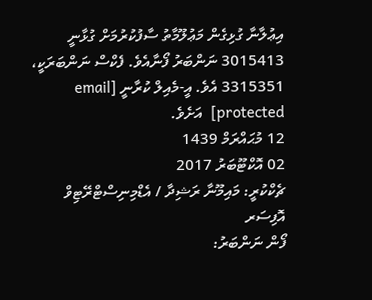އިޢުލާނާ ގުޅިގެން މަޢުލޫމާތު ސާފުކުރުމަށް ގުޅާނީ 3015413 ނަންބަރު ފޯނާއެވެ. ފެކްސް ނަންބަރަކީ، 3315351 އެވެ. އީ-މެއިލް ކުރާނީ [email protected]  އަށެވެ.
12 މުޙައްރަމް 1439
02 އޮކްޓޫބަރު 2017
ޗެކްކުރީ: މައިމޫނާ ރަޝިދާ / އެޑްމިނިސްޓްރޭޓިވް އޮފިސަރ
ފޯން ނަންބަރު: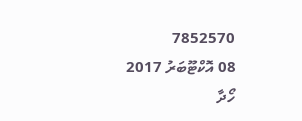7852570
08 އޮކްޓޫބަރު 2017
ހޯދާ